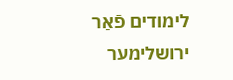לימודים פֿאַר ירושלימער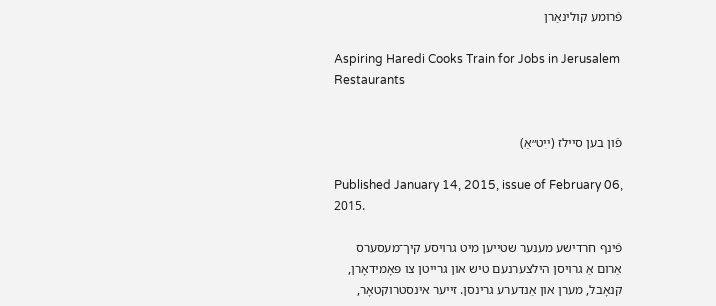פֿרומע קולינאַרן

Aspiring Haredi Cooks Train for Jobs in Jerusalem Restaurants


פֿון בען סיילז (ייִט״אַ)

Published January 14, 2015, issue of February 06, 2015.

פֿינף חרדישע מענער שטייען מיט גרויסע קיך־מעסערס אַרום אַ גרויסן הילצערנעם טיש און גרייטן צו פּאָמידאָרן, קנאָבל, מערן און אַנדערע גרינסן. זייער אינסטרוקטאָר,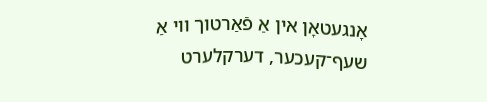אָנגעטאָן אין אַ פֿאַרטוך ווי אַ שעף־קעכער, דערקלערט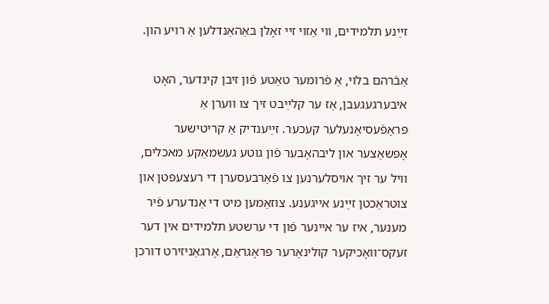זײַנע תּלמידים, ווי אַזוי זיי זאָלן באַהאַנדלען אַ רויע הון.

אַבֿרהם בלוי, אַ פֿרומער טאַטע פֿון זיבן קינדער, האָט איבערגעגעבן, אַז ער קלײַבט זיך צו ווערן אַ פּראָפֿעסיאָנעלער קעכער. זײַענדיק אַ קריטישער אָפּשאַצער און ליבהאָבער פֿון גוטע געשמאַקע מאכלים, וויל ער זיך אויסלערנען צו פֿאַרבעסערן די רעצעפּטן און צוטראַכטן זײַנע אייגענע. צוזאַמען מיט די אַנדערע פֿיר מענער, איז ער איינער פֿון די ערשטע תּלמידים אין דער זעקס־וואָכיקער קולינאַרער פּראָגראַם, אָרגאַניזירט דורכן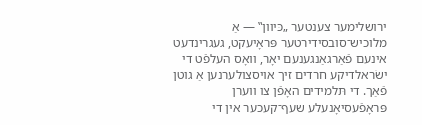ירושלימער צענטער „כּיוון‟ — אַ מלוכיש־סובסידירטער פּראָיעקט, געגרינדעט אינעם פֿאַרגאַנגענעם יאָר, וואָס העלפֿט די ישׂראלדיקע חרדים זיך אויסצולערנען אַ גוטן פֿאַך. די תּלמידים האָפֿן צו ווערן פּראָפֿעסיאָנעלע שעף־קעכער אין די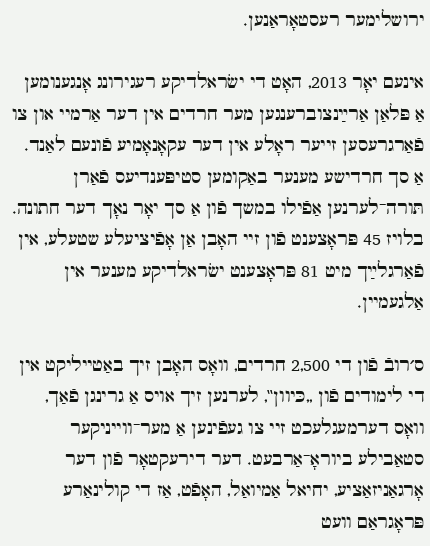ירושלימער רעסטאָראַנען.

אינעם יאָר 2013, האָט די ישׂראלדיקע רעגירונג אָנגענומען אַ פּלאַן אַרײַנצוברענגען מער חרדים אין דער אַרמיי און צו פֿאַרגרעסען זייער ראָלע אין דער עקאָנאָמיע פֿונעם לאַנד. אַ סך חרדישע מענער באַקומען סטיפּענדיעס פֿאַרן תּורה־לערנען אַפֿילו במשך פֿון אַ סך יאָר נאָך דער חתונה. בלויז 45 פּראָצענט פֿון זיי האָבן אַן אָפֿיציעלע שטעלע, אין פֿאַרגלײַך מיט 81 פּראָצענט ישׂראלדיקע מענער אין אַלגעמיין.

ס׳רובֿ פֿון די 2,500 חרדים, וואָס האָבן זיך באַטייליקט אין די לימודים פֿון „כּיוון‟, לערנען זיך אויס אַ גרינגן פֿאַך, וואָס דערמעגלעכט זיי צו געפֿינען אַ מער־ווייניקער סטאַבילע ביוראָ־אַרבעט. דער דירעקטאָר פֿון דער אָרגאַניזאַציע, יחיאל אַמיואַל, האָפֿט, אַז די קולינאַרע פּראָגראַם וועט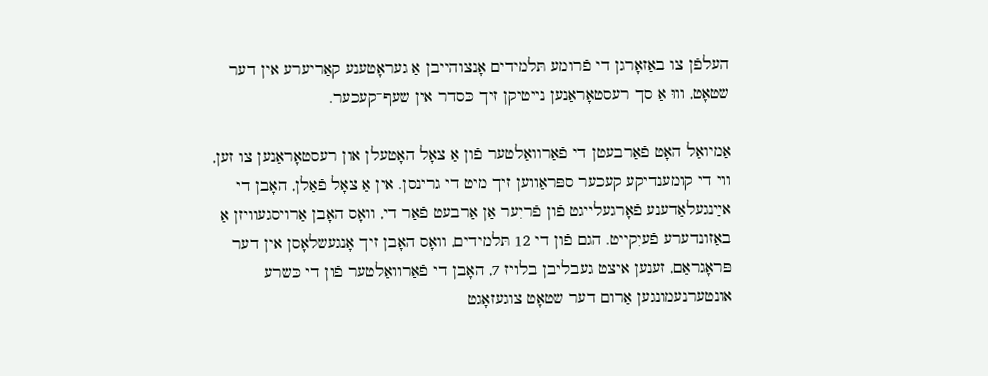העלפֿן צו באַזאָרגן די פֿרומע תּלמידים אָנצוהייבן אַ געראָטענע קאַריערע אין דער שטאָט, וווּ אַ סך רעסטאָראַנען נייטיקן זיך כּסדר אין שעף־קעכער.

אַמיואַל האָט פֿאַרבעטן די פֿאַרוואַלטער פֿון אַ צאָל האָטעלן און רעסטאָראַנען צו זען, ווי די קומענדיקע קעכער ספּראַווען זיך מיט די גרינסן. אין אַ צאָל פֿאַלן, האָבן די אײַנגעלאַדענע פֿאָרגעלייגט פֿון פֿריִער אַן אַרבעט פֿאַר די, וואָס האָבן אַרויסגעוויזן אַ באַזונדערע פֿעיִקייט. הגם פֿון די 12 תּלמידים, וואָס האָבן זיך אָנגעשלאָסן אין דער פּראָגראַם, זענען איצט געבליבן בלויז 7, האָבן די פֿאַרוואַלטער פֿון די כּשרע אונטערנעמונגען אַרום דער שטאָט צוגעזאָגט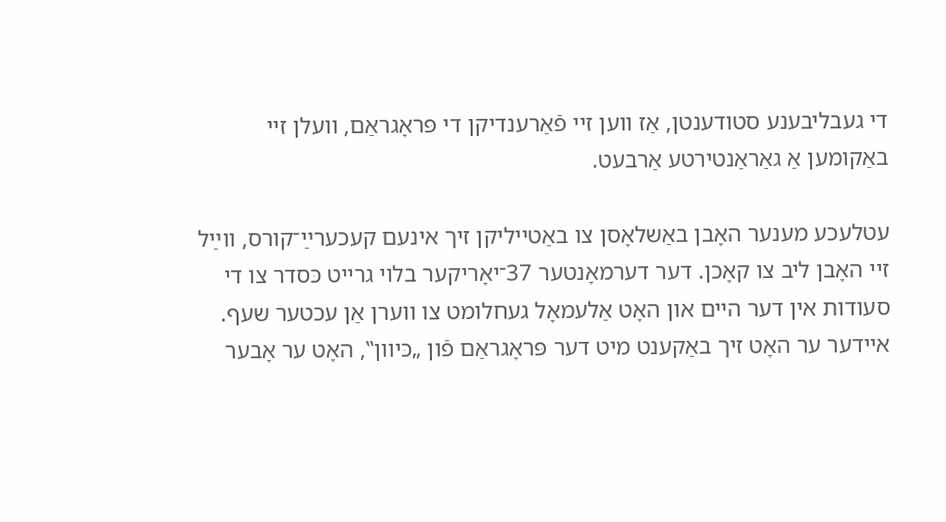די געבליבענע סטודענטן, אַז ווען זיי פֿאַרענדיקן די פּראָגראַם, וועלן זיי באַקומען אַ גאַראַנטירטע אַרבעט.

עטלעכע מענער האָבן באַשלאָסן צו באַטייליקן זיך אינעם קעכערײַ־קורס, ווײַל זיי האָבן ליב צו קאָכן. דער דערמאָנטער 37־יאָריקער בלוי גרייט כּסדר צו די סעודות אין דער היים און האָט אַלעמאָל געחלומט צו ווערן אַן עכטער שעף. איידער ער האָט זיך באַקענט מיט דער פּראָגראַם פֿון „כּיוון‟, האָט ער אָבער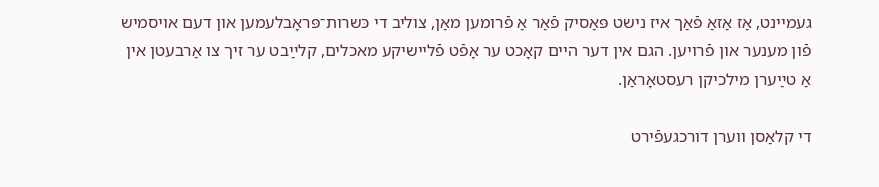געמיינט, אַז אַזאַ פֿאַך איז נישט פּאַסיק פֿאַר אַ פֿרומען מאַן, צוליב די כּשרות־פּראָבלעמען און דעם אויסמיש פֿון מענער און פֿרויען. הגם אין דער היים קאָכט ער אָפֿט פֿליישיקע מאכלים, קלײַבט ער זיך צו אַרבעטן אין אַ טײַערן מילכיקן רעסטאָראַן.

די קלאַסן ווערן דורכגעפֿירט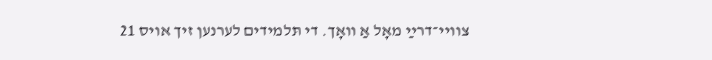צוויי־דרײַ מאָל אַ וואָך. די תּלמידים לערנען זיך אויס 21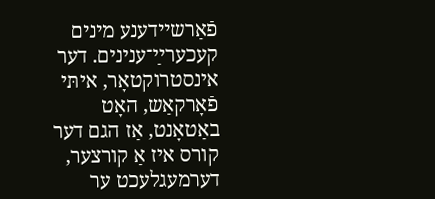פֿאַרשיידענע מינים קעכערײַ־ענינים. דער אינסטרוקטאָר, איתּי פֿאָרקאַש, האָט באַטאָנט, אַז הגם דער קורס איז אַ קורצער, דערמעגלעכט ער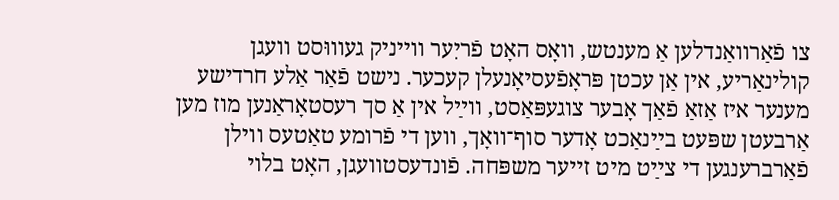צו פֿאַרוואַנדלען אַ מענטש, וואָס האָט פֿריִער ווייניק געוווּסט וועגן קולינאַריע, אין אַן עכטן פּראָפֿעסיאָנעלן קעכער. נישט פֿאַר אַלע חרדישע מענער איז אַזאַ פֿאַך אָבער צוגעפּאַסט, ווײַל אין אַ סך רעסטאָראַנען מוז מען אַרבעטן שפּעט בײַנאַכט אָדער סוף־וואָך, ווען די פֿרומע טאַטעס ווילן פֿאַרברענגען די צײַט מיט זייער משפּחה. פֿונדעסטוועגן, האָט בלוי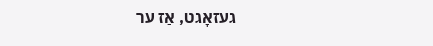געזאָגט, אַז ער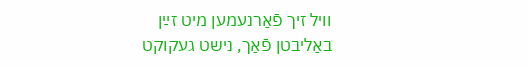וויל זיך פֿאַרנעמען מיט זײַן באַליבטן פֿאַך, נישט געקוקט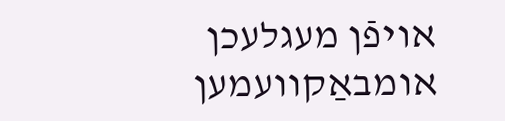אויפֿן מעגלעכן אומבאַקוועמען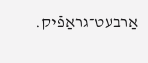אַרבעט־גראַפֿיק.